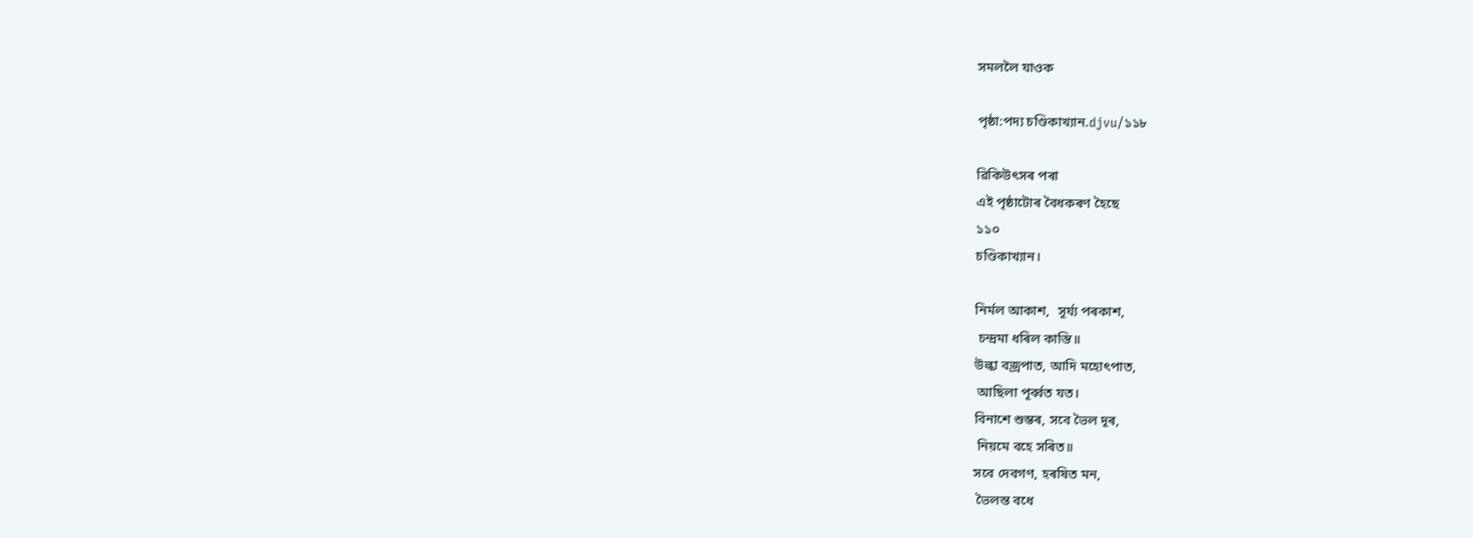সমললৈ যাওক

পৃষ্ঠা:পদ্য চণ্ডিকাখ্যান.djvu/১১৮

ৱিকিউৎসৰ পৰা
এই পৃষ্ঠাটোৰ বৈধকৰণ হৈছে
১১০
চণ্ডিকাখ্যান।

নিৰ্মল আকাশ,  সূৰ্য্য পৰকাশ,
 চন্দ্ৰমা ধৰিল কান্তি॥
উল্কা বজ্ৰপাত, আদি মহোৎপাত,
 আছিলা পূৰ্ব্বত যত।
বিনাশে শুম্ভৰ, সবে ভৈল দূৰ,
 নিয়মে বহে সৰিত॥
সবে দেবগণ, হৰষিত মন,
 ভৈলন্ত বধে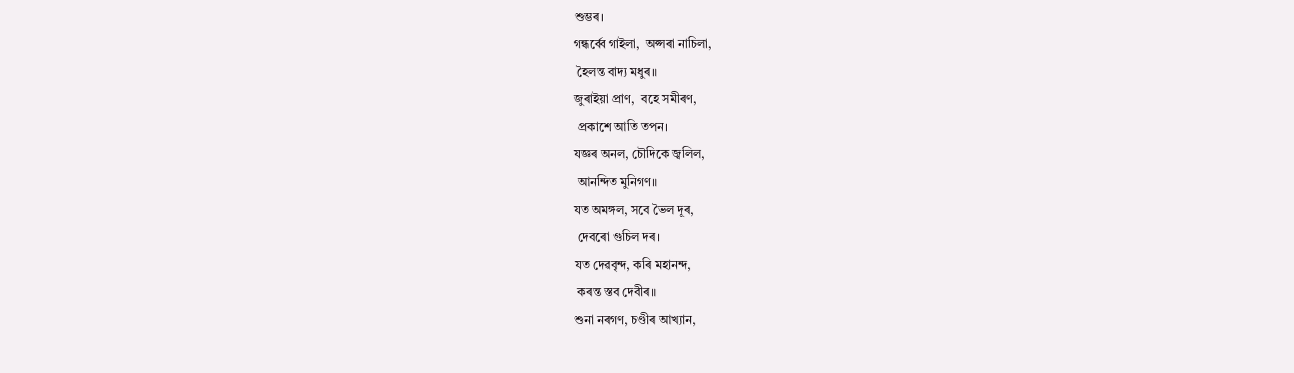শুম্ভৰ।
গন্ধৰ্ব্বে গাইলা,  অপ্সৰা নাচিলা,
 হৈলন্ত বাদ্য মধুৰ॥
জুৰাইয়া প্ৰাণ,  বহে সমীৰণ,
 প্ৰকাশে আতি তপন।
যজ্ঞৰ অনল, চৌদিকে জ্বলিল,
 আনন্দিত মুনিগণ॥
যত অমঙ্গল, সবে ভৈল দূৰ,
 দেবৰো গুচিল দৰ।
যত দেৱবৃন্দ, কৰি মহানন্দ,
 কৰন্ত স্তব দেবীৰ॥
শুনা নৰগণ, চণ্ডীৰ আখ্যান,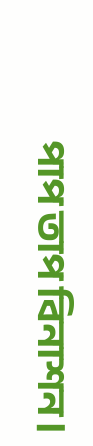পাপ তাপ বিনাশন।